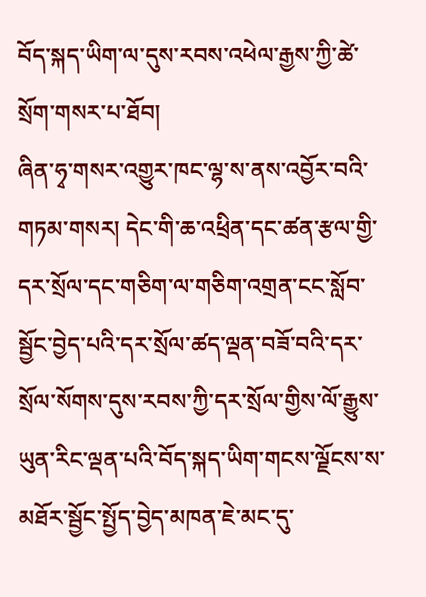བོད་སྐད་ཡིག་ལ་དུས་རབས་འཕེལ་རྒྱས་ཀྱི་ཚེ་སྲོག་གསར་པ་ཐོབ།
ཞིན་ཧྭ་གསར་འགྱུར་ཁང་ལྷ་ས་ནས་འབྱོར་བའི་གཏམ་གསར། དེང་གི་ཆ་འཕྲིན་དང་ཚན་རྩལ་གྱི་དར་སྲོལ་དང་གཅིག་ལ་གཅིག་འགྲན་ངང་སློབ་སྦྱོང་བྱེད་པའི་དར་སྲོལ་ཚད་ལྡན་བཟོ་བའི་དར་སྲོལ་སོགས་དུས་རབས་ཀྱི་དར་སྲོལ་གྱིས་ལོ་རྒྱུས་ཡུན་རིང་ལྡན་པའི་བོད་སྐད་ཡིག་གངས་ལྗོངས་ས་མཐོར་སྦྱོང་སྤྱོད་བྱེད་མཁན་ཇེ་མང་དུ་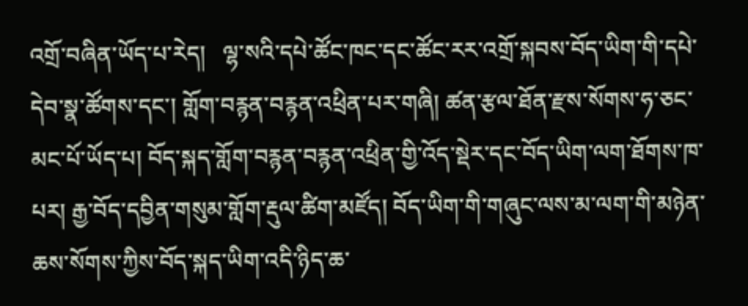འགྲོ་བཞིན་ཡོད་པ་རེད།   ལྷ་སའི་དཔེ་ཚོང་ཁང་དང་ཚོང་རར་འགྲོ་སྐབས་བོད་ཡིག་གི་དཔེ་དེབ་སྣ་ཚོགས་དང་། གློག་བརྙན་བརྙན་འཕྲིན་པར་གཞི། ཚན་རྩལ་ཐོན་རྫས་སོགས་ཧ་ཅང་མང་པོ་ཡོད་པ། བོད་སྐད་གློག་བརྙན་བརྙན་འཕྲིན་གྱི་འོད་སྡེར་དང་བོད་ཡིག་ལག་ཐོགས་ཁ་པར། རྒྱ་བོད་དབྱིན་གསུམ་གློག་རྡུལ་ཚིག་མཛོད། བོད་ཡིག་གི་གཞུང་ལས་མ་ལག་གི་མཉེན་ཆས་སོགས་ཀྱིས་བོད་སྐད་ཡིག་འདི་ཉིད་ཆ་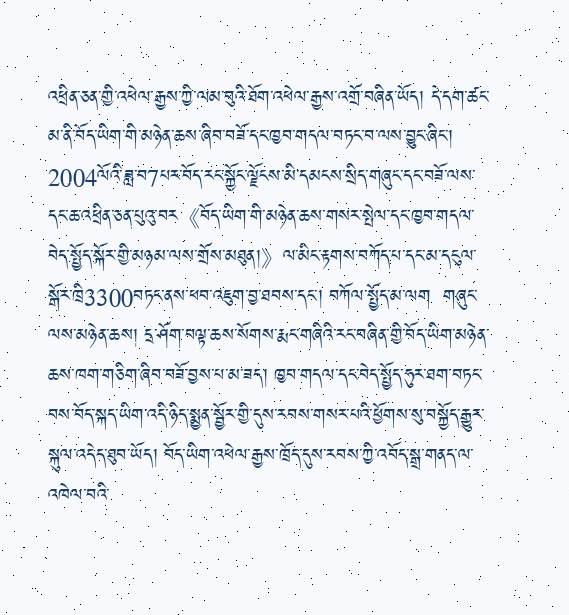འཕྲིན་ཅན་གྱི་འཕེལ་རྒྱས་ཀྱི་ལམ་བུའི་ཐོག་འཕེལ་རྒྱས་འགྲོ་བཞིན་ཡོད། དེ་དག་ཚང་མ་ནི་བོད་ཡིག་གི་མཉེན་ཆས་ཞིབ་བཟོ་དང་ཁྱབ་གདལ་བཏང་བ་ལས་བྱུང་ཞིང་། 2004ལོའི་ཟླ་བ7པར་བོད་རང་སྐྱོང་ལྗོངས་མི་དམངས་སྲིད་གཞུང་དང་བཟོ་ལས་དང་ཆ་འཕྲིན་ཅན་པུའུ་བར《བོད་ཡིག་གི་མཉེན་ཆས་གསར་སྤེལ་དང་ཁྱབ་གདལ་བེད་སྤྱོད་སྐོར་གྱི་མཉམ་ལས་གྲོས་མཐུན།》ལ་མིང་རྟགས་བཀོད་པ་དང་མ་དངུལ་སྒོར་ཁྲི3300བཏང་ནས་ཕབ་འཇུག་བྱ་ཐབས་དང་། བཀོལ་སྤྱོད་མ་ལག  གཞུང་ལས་མཉེན་ཆས། དྲ་ཤོག་བལྟ་ཆས་སོགས་རྨང་གཞིའི་རང་བཞིན་གྱི་བོད་ཡིག་མཉེན་ཆས་ཁག་གཅིག་ཞིབ་བཟོ་བྱས་པ་མ་ཟད། ཁྱབ་གདལ་དང་བེད་སྤྱོད་ཧུར་ཐག་བཏང་བས་བོད་སྐད་ཡིག་འདི་ཉིད་སྨྱན་སྦྱོར་གྱི་དུས་རབས་གསར་པའི་ཕྱོགས་སུ་བསྐྱོད་རྒྱུར་སྐུལ་འདེད་ཐུབ་ཡོད། བོད་ཡིག་འཕེལ་རྒྱས་ཁྲོད་དུས་རབས་ཀྱི་འབོད་སྒྲ་གནད་ལ་འཁེལ་བའི་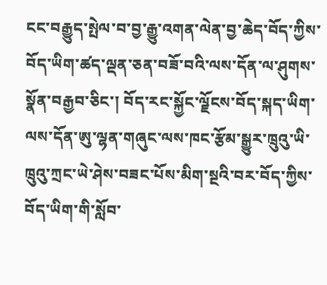ངང་བརྒྱུད་སྤེལ་བ་བྱ་རྒྱུ་འགན་ལེན་བྱ་ཆེད་བོད་ཀྱིས་བོད་ཡིག་ཚད་ལྡན་ཅན་བཟོ་བའི་ལས་དོན་ལ་ཤུགས་སྣོན་བརྒྱབ་ཅིང་། བོད་རང་སྐྱོང་ལྗོངས་བོད་སྐད་ཡིག་ལས་དོན་ཨུ་ལྷན་གཞུང་ལས་ཁང་རྩོམ་སྒྱུར་ཁྲུའུ་ཡི་ཁྲུའུ་ཀྲང་ཡེ་ཤེས་བཟང་པོས་མིག་སྔའི་བར་བོད་ཀྱིས་བོད་ཡིག་གི་སློབ་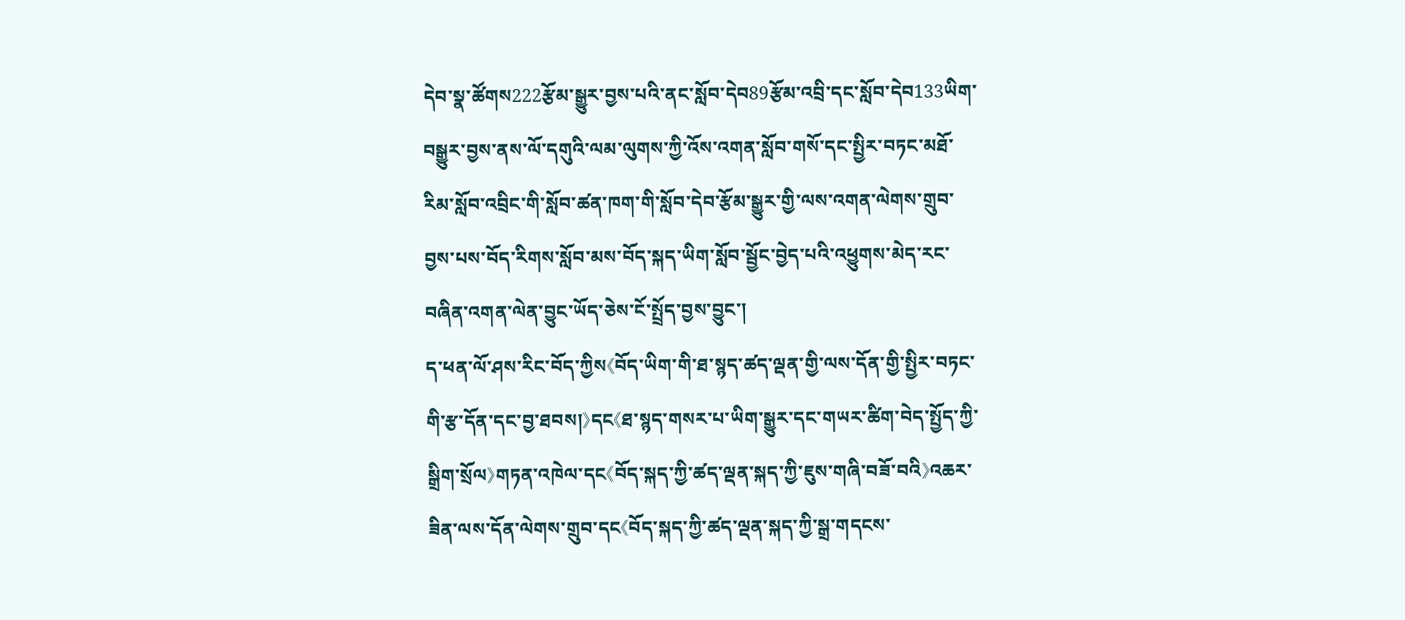དེབ་སྣ་ཚོགས222རྩོམ་སྒྱུར་བྱས་པའི་ནང་སློབ་དེབ89རྩོམ་འབྲི་དང་སློབ་དེབ133ཡིག་བསྒྱུར་བྱས་ནས་ལོ་དགུའི་ལམ་ལུགས་ཀྱི་འོས་འགན་སློབ་གསོ་དང་སྤྱིར་བཏང་མཐོ་རིམ་སློབ་འབྲིང་གི་སློབ་ཚན་ཁག་གི་སློབ་དེབ་རྩོམ་སྒྱུར་གྱི་ལས་འགན་ལེགས་གྲུབ་བྱས་པས་བོད་རིགས་སློབ་མས་བོད་སྐད་ཡིག་སློབ་སྦྱོང་བྱེད་པའི་འཕྱུགས་མེད་རང་བཞིན་འགན་ལེན་བྱུང་ཡོད་ཅེས་ངོ་སྤྲོད་བྱས་བྱུང་།
ད་ཕན་ལོ་ཤས་རིང་བོད་ཀྱིས《བོད་ཡིག་གི་ཐ་སྙད་ཚད་ལྡན་གྱི་ལས་དོན་གྱི་སྤྱིར་བཏང་གི་རྩ་དོན་དང་བྱ་ཐབས།》དང《ཐ་སྙད་གསར་པ་ཡིག་སྒྱུར་དང་གཡར་ཚིག་བེད་སྤྱོད་ཀྱི་སྒྲིག་སྲོལ》གཏན་འཁེལ་དང《བོད་སྐད་ཀྱི་ཚད་ལྡན་སྐད་ཀྱི་ཇུས་གཞི་བཟོ་བའི》འཆར་ཟིན་ལས་དོན་ལེགས་གྲུབ་དང《བོད་སྐད་ཀྱི་ཚད་ལྡན་སྐད་ཀྱི་སྒྲ་གདངས་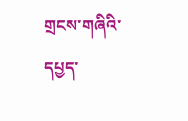གྲངས་གཞིའི་དཔྱད་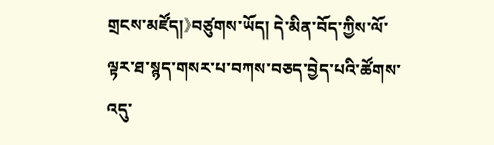གྲངས་མཛོད།》བཙུགས་ཡོད། དེ་མིན་བོད་ཀྱིས་ལོ་ལྟར་ཐ་སྙད་གསར་པ་བཀས་བཅད་བྱེད་པའི་ཚོགས་འདུ་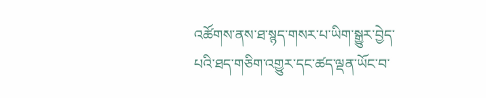འཚོགས་ནས་ཐ་སྙད་གསར་པ་ཡིག་སྒྱུར་བྱེད་པའི་ཐད་གཅིག་འགྱུར་དང་ཚད་ལྡན་ཡོང་བ་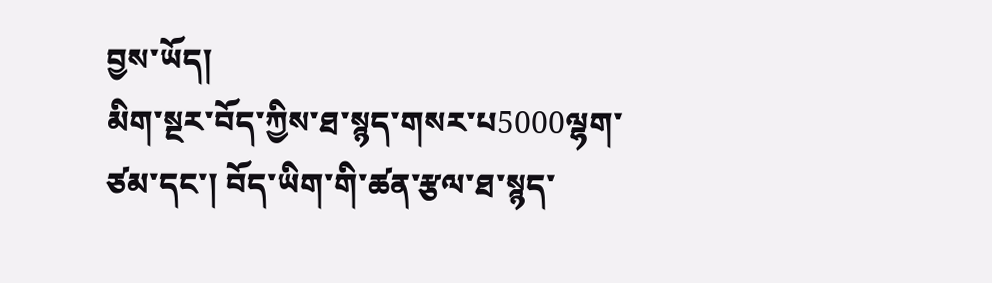བྱས་ཡོད།
མིག་སྔར་བོད་ཀྱིས་ཐ་སྙད་གསར་པ5000ལྷག་ཙམ་དང་། བོད་ཡིག་གི་ཚན་རྩལ་ཐ་སྙད་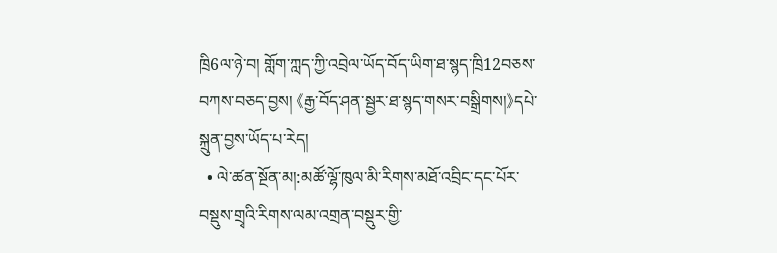ཁྲི6ལ་ཉེ་བ། གློག་ཀླད་ཀྱི་འབྲེལ་ཡོད་བོད་ཡིག་ཐ་སྙད་ཁྲི12བཅས་བཀས་བཅད་བྱས། 《རྒྱ་བོད་ཤན་སྦྱར་ཐ་སྙད་གསར་བསྒྲིགས།》དཔེ་སྐྲུན་བྱས་ཡོད་པ་རེད།
  • ལེ་ཚན་སྔོན་མ།:མཚོ་ལྷོ་ཁུལ་མི་རིགས་མཐོ་འབྲིང་དང་པོར་བསྡུས་གྲྭའི་རིགས་ལམ་འགྲན་བསྡུར་གྱི་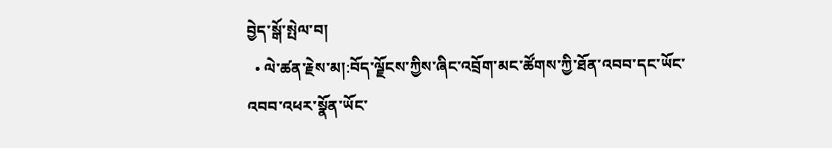བྱེད་སྒོ་སྤེལ་བ།
  • ལེ་ཚན་རྗེས་མ།:བོད་ལྗོངས་ཀྱིས་ཞིང་འབྲོག་མང་ཚོགས་ཀྱི་ཐོན་འབབ་དང་ཡོང་འབབ་འཕར་སྣོན་ཡོང་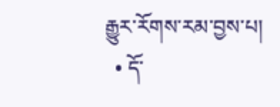རྒྱུར་རོགས་རམ་བྱས་པ།
  • དོ་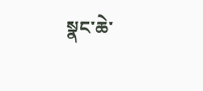སྣང་ཆེ་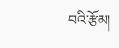བའི་རྩོམ།